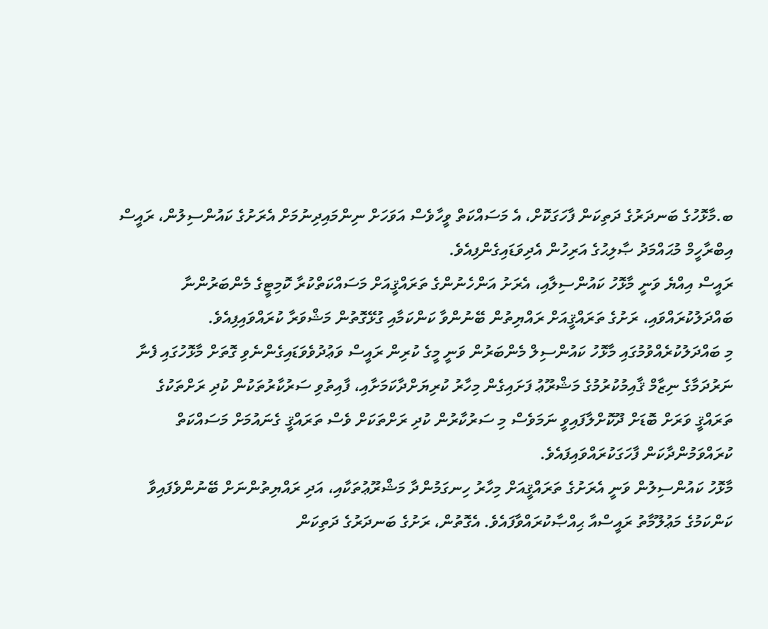ބ.މާޅޮހުގެ ބަނދަރުގެ ދަތިކަން ފާހަގަކޮށް، އެ މަސައްކަތް ވީހާވެސް އަވަހަށް ނިންމައިދިނުމަށް އެރަށުގެ ކައުންސިލުން، ރައީސް އިބްރާހީމް މުޙައްމަދު ޞާލިޙުގެ އަރިހުން އެދިވަޑައިގެންފިއެވެ.
ރައީސް އިއްޔެ ވަނީ މާޅޮހު ކައުންސިލާއި، އެރަށު އަންހެނުންގެ ތަރައްޤީއަށް މަސައްކަތްކުރާ ކޮމިޓީގެ މެންބަރުންނާ ބައްދަލުކުރައްވައި، ރަށުގެ ތަރައްޤީއަށް ރައްޔިތުން ބޭނުންވާ ކަންކަމާއި ގުޅޭގޮތުން މަޝްވަރާ ކުރައްވައިފިއެވެ.
މި ބައްދަލުކުރެއްވުމުގައި މާޅޮހު ކައުންސިލް މެންބަރުން ވަނީ މީގެ ކުރިން ރައީސް ވަޢުދުވެވަޑައިގެންނެވި ގޮތަށް މާޅޮހުގައި ފެނާ ނަރުދަމާގެ ނިޒާމް ޤާއިމުކުރުމުގެ މަޝްރޫޢު ފަށައިގެން މިހާރު ކުރިޔަށްދާކަމަށާއި، ފާއިތުވި ސަރުކާރުތަކުން ކުދި ރަށްތަކުގެ ތަރައްޤީ ވަރަށް ބޮޑަށް ދޫކޮށްލާފައިވީ ނަމަވެސް މި ސަރުކާރުން ކުދި ރަށްތަކަށް ވެސް ތަރައްޤީ ގެނައުމަށް މަސައްކަތް ކުރައްވަމުންދާކަން ފާހަގަކުރައްވައިފައެވެ.
މާޅޮހު ކައުންސިލުން ވަނީ އެރަށުގެ ތަރައްޤީއަށް މިހާރު ހިނގަމުންދާ މަޝްރޫޢުތަކާއި، އަދި ރައްޔިތުންނަށް ބޭނުންވެފައިވާ ކަންކަމުގެ މަޢުލޫމާތު ރައީސްއާ ޙިއްޞާކުރައްވާފައެވެ. އެގޮތުން، ރަށުގެ ބަނދަރުގެ ދަތިކަން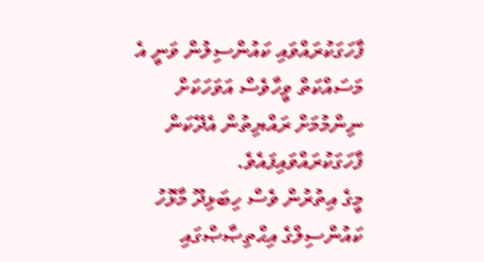ފާހަގަކުރައްވައި ކައުންސިލުން ވަނީ އެ މަސައްކަތް ވީހާވެސް އަވަހަކަށް ނިންމުމަށް ރައްޔިތުން އެދޭކަން ފާހަގަކުރައްވައިފައެވެ.
މީގެ އިތުރުން ވެސް ހިބަޅިދޫ މާޅޮހު ކައުންސިލްގެ އިޙްތިޞާޞްގައި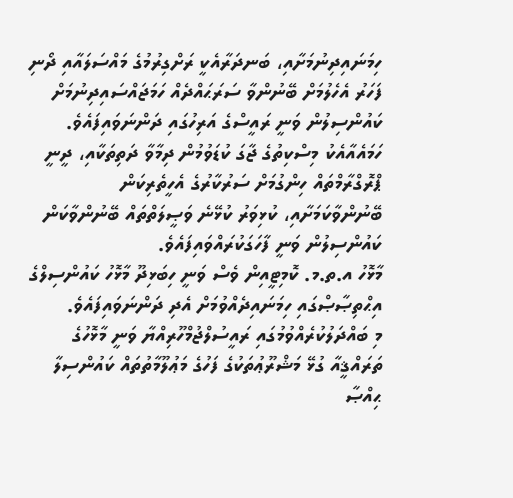ހިމަނައިދިނުމަށާއި، ބަނދަރާއެކީ ރަށްގިރުމުގެ މައްސަލައާއި ދޯނި ފަހަރު އެހެލުމަށް ބޭނުންވާ ސަރަޙައްދެއް ހަމަޖައްސައިދިނުމަށް ކައުންސިލުން ވަނީ ރައީސްގެ އަރިހުގައި ދަންނަވައިފައެވެ.
ހަމައެއާއެކު މިސްކިތުގެ ޖާގަ ކުޑަވުމުން ދިމާވާ ދަތިތަކާއި، ދީނީ ޕްރޮގްރާމްތައް ހިންގުމަށް ސަރުކާރުގެ އެހީތެރިކަން ބޭނުންވާކަމަށާއި، ކުޅިވަރު ކުޅޭނެ ވަޞީލަތްތައް ބޭނުންވާކަން ކައުންސިލުން ވަނީ ފާހަގަކުރައްވައިފައެވެ.
މާޅޮހު އ.ތ.މ. ކޮމިޓީއިން ވެސް ވަނީ ހިބަޅިދޫ މާޅޮހު ކައުންސިލްގެ އިޙްތިޞާޞްގައި ހިމަނައިދެއްވުމަށް އެދި ދަންނަވައިފައެވެ.
މި ބައްދަލުކުރެއްވުމުގައި ރައީސުލްޖުމްހޫރިއްޔާ ވަނީ މާޅޮހުގެ ތަރައްޤީއާ ގުޅޭ މަޝްރޫޢުތަކުގެ ފަހުގެ މަޢުލޫމާތުތައް ކައުންސިލާ ޙިއްޞާ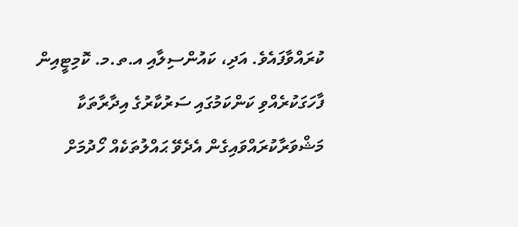ކުރައްވާފައެވެ. އަދި، ކައުންސިލާއި އ.ތ.މ. ކޮމިޓީއިން ފާހަގަކުރެއްވި ކަންކަމުގައި ސަރުކާރުގެ އިދާރާތަކާ މަޝްވަރާކުރައްވައިގެން އެދެވޭ ޙައްލުތަކެއް ހޯދުމަށް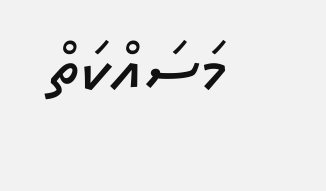މަސައްކަތް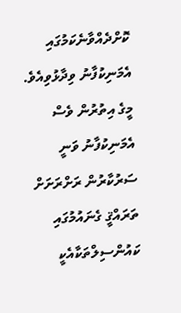ކޮށްދެއްވާނެކަމުގައި އެމަނިކުފާނު ވިދާޅުވިއެވެ.
މީގެ އިތުރުން ވެސް އެމަނިކުފާނު ވަނީ ސަރުކާރުން ރަށްރަށަށް ތަރައްޤީ ގެނައުމުގައި ކައުންސިލްތަކާއެކީ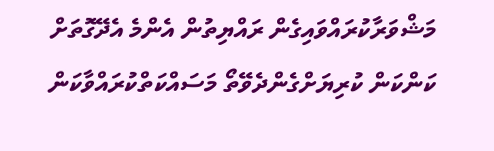މަޝްވަރާކުރައްވައިގެން ރައްޔިތުން އެންމެ އެދޭގޮތަށް ކަންކަން ކުރިޔަށްގެންދެވޭތޯ މަސައްކަތްކުރައްވާކަން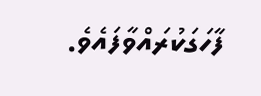ފާހަގަކުރައްވާފައެވެ.